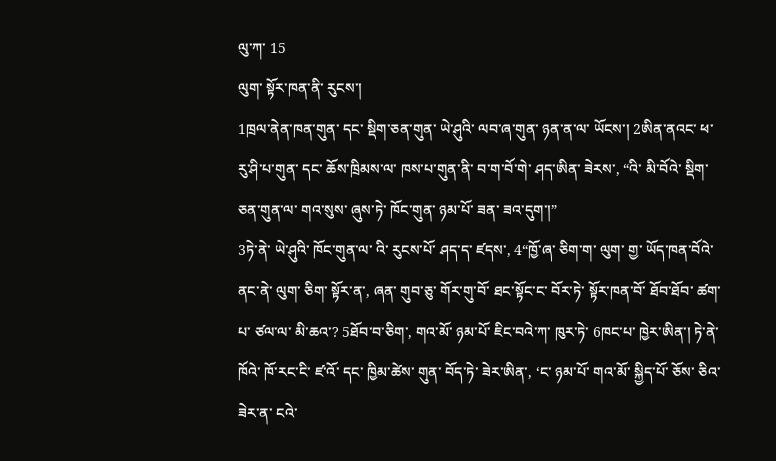ལུ་ཀ་ 15
ལུག་ སྟོར་ཁན་ནི་ རུངས་།
1ཁྲལ་ནེན་ཁན་གུན་ དང་ སྡིག་ཅན་གུན་ ཡེ་ཤུའི་ ལབ་ཞ་གུན་ ཉན་ན་ལ་ ཡོངས་། 2ཨིན་ནའང་ ཕ་རུ་ཤི་པ་གུན་ དང་ ཆོས་ཁྲིམས་ལ་ ཁས་པ་གུན་ནི་ བ་ག་བོ་གེ་ ཤད་ཨིན་ ཟེརས་, “འི་ མི་བོའེ་ སྡིག་ཅན་གུན་ལ་ གའ་སུས་ ཞུས་ཏེ་ ཁོང་གུན་ ཉམ་པོ་ ཟན་ ཟའ་དུག་།”
3ཏེ་ནེ་ ཡེ་ཤུའི་ ཁོང་གུན་ལ་ འི་ རུངས་པོ་ ཤད་ད་ ཛདས་, 4“ཁྱོ་ཞ་ ཅིག་ག་ ལུག་ གྱ་ ཡོད་ཁན་བོའེ་ ནང་ནེ་ ལུག་ ཅིག་ སྟོར་ན་, ཞན་ གུབ་ཅུ་ གོར་གུ་བོ་ ཐང་སྟོང་ང་ བོར་ཏེ་ སྟོར་ཁན་བོ་ ཐོབ་ཐོབ་ ཚག་པ་ ཙལ་ལ་ མི་ཆའ་? 5ཐོབ་བ་ཅིག་, གའ་མོ་ ཉམ་པོ་ ཇིང་བའེ་ཀ་ ཁུར་ཏེ་ 6ཁང་པ་ ཁྱེར་ཨིན་། ཏེ་ནེ་ ཁོའེ་ ཁོ་རང་ངི་ ཛ་འོ་ དང་ ཁྱིམ་ཚེས་ གུན་ བོད་ཏེ་ ཟེར་ཨིན་, ‘ང་ ཉམ་པོ་ གའ་མོ་ སྐྱིད་པོ་ ཅོས་ ཅིའ་ཟེར་ན་ ངའེ་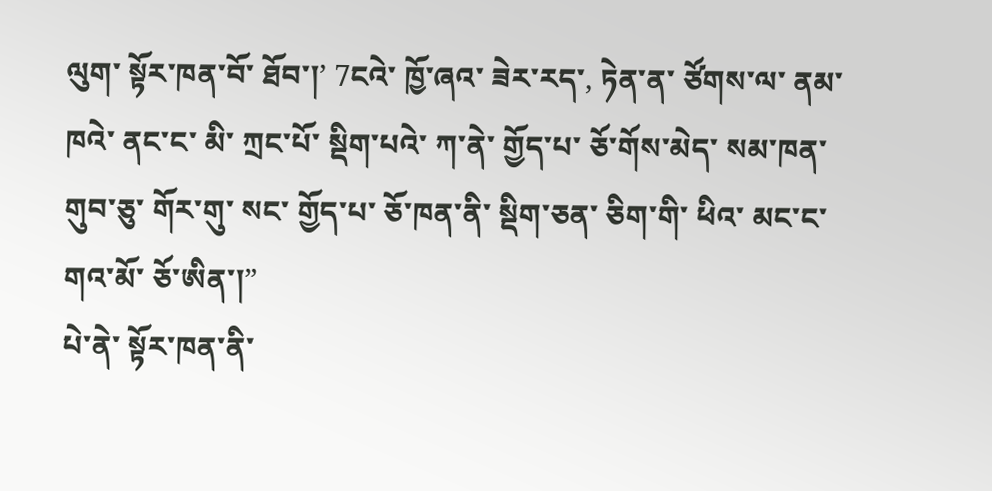ལུག་ སྟོར་ཁན་བོ་ ཐོབ་།’ 7ངའེ་ ཁྱོ་ཞའ་ ཟེར་རད་, ཏེན་ན་ ཙོགས་ལ་ ནམ་ཁའེ་ ནང་ང་ མི་ ཀྲང་པོ་ སྡིག་པའེ་ ཀ་ནེ་ གྱོད་པ་ ཅོ་གོས་མེད་ སམ་ཁན་ གུབ་ཅུ་ གོར་གུ་ སང་ གྱོད་པ་ ཅོ་ཁན་ནི་ སྡིག་ཅན་ ཅིག་གི་ ཕིའ་ མང་ང་ གའ་མོ་ ཅོ་ཨིན་།”
པེ་ནེ་ སྟོར་ཁན་ནི་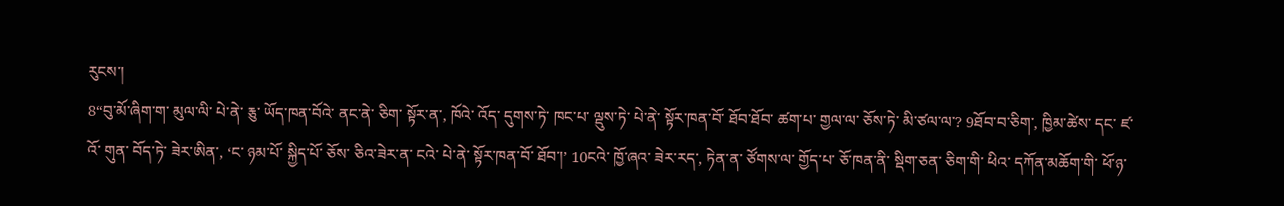རུངས་།
8“བུ་མོ་ཞིག་ག་ མུལ་ལི་ པེ་ནེ་ རྕུ་ ཡོད་ཁན་བོའེ་ ནང་ནེ་ ཅིག་ སྟོར་ན་, ཁོའེ་ འོད་ དུགས་ཏེ་ ཁང་པ་ ལྡུས་ཏེ་ པེ་ནེ་ སྟོར་ཁན་བོ་ ཐོབ་ཐོབ་ ཚག་པ་ གྱལ་ལ་ ཅོས་ཏེ་ མི་ཙལ་ལ་? 9ཐོབ་བ་ཅིག་, ཁྱིམ་ཚེས་ དང་ ཛ་འོ་ གུན་ བོད་ཏེ་ ཟེར་ཨིན་, ‘ང་ ཉམ་པོ་ སྐྱིད་པོ་ ཅོས་ ཅིའ་ཟེར་ན་ ངའེ་ པེ་ནེ་ སྟོར་ཁན་བོ་ ཐོབ་།’ 10ངའེ་ ཁྱོ་ཞའ་ ཟེར་རད་, ཏེན་ན་ ཙོགས་ལ་ གྱོད་པ་ ཅོ་ཁན་ནི་ སྡིག་ཅན་ ཅིག་གི་ ཕིའ་ དཀོན་མཆོག་གི་ ཕོ་ཉ་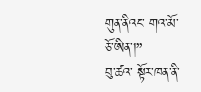གུན་ནིའང་ གའ་མོ་ ཅོ་ཨིན་།”
བུ་ཚའ་ སྟོར་ཁན་ནི་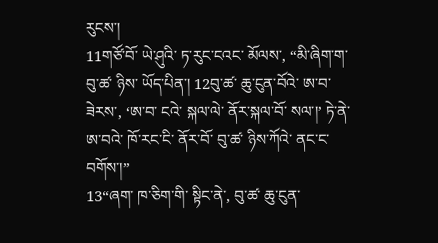རུངས་།
11གཙོ་བོ་ ཡེ་ཤུའི་ ཏ་རུང་ངའང་ མོལས་, “མི་ཞིག་ག་ བུ་ཚ་ ཉིས་ ཡོད་པིན་། 12བུ་ཚ་ ཆུ་ངུན་བོའེ་ ཨ་བ་ ཟེརས་, ‘ཨ་བ་ ངའེ་ སྐལ་ལེ་ ནོར་སྐལ་བོ་ སལ་།’ ཏེ་ནེ་ ཨ་བའེ་ ཁོ་རང་ངི་ ནོར་བོ་ བུ་ཚ་ ཉིས་ཀོའེ་ ནང་ང་ བགོས་།”
13“ཞག་ ཁ་ཅིག་གི་ སྟིང་ནེ་, བུ་ཚ་ ཆུ་ངུན་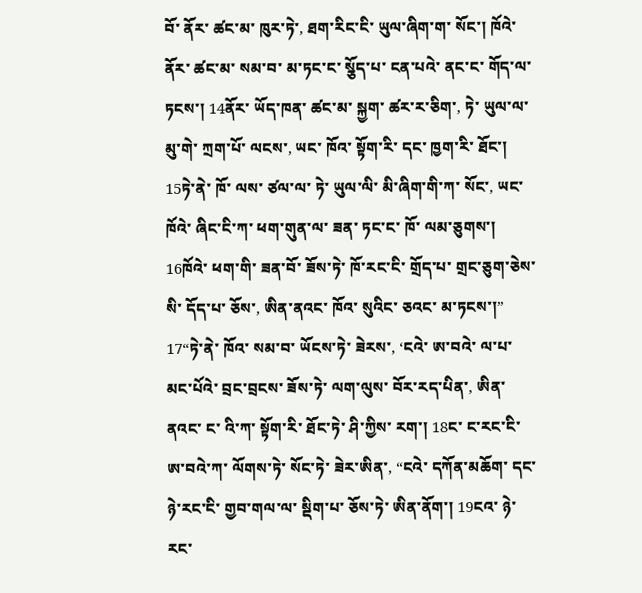བོ་ ནོར་ ཚང་མ་ ཁུར་ཏེ་, ཐག་རིང་ངི་ ཡུལ་ཞིག་ག་ སོང་། ཁོའེ་ ནོར་ ཚང་མ་ སམ་བ་ མ་ཏང་ང་ སྕོད་པ་ ངན་པའེ་ ནང་ང་ གོད་ལ་ ཏངས་། 14ནོར་ ཡོད་ཁན་ ཚང་མ་ སྐྱག་ ཚར་ར་ཅིག་, ཏེ་ ཡུལ་ལ་ མུ་གེ་ ཀྲག་པོ་ ལངས་, ཡང་ ཁོའ་ སྟོག་རི་ དང་ ཁྱག་རི་ ཐོང་། 15ཏེ་ནེ་ ཁོ་ ལས་ ཙལ་ལ་ ཏེ་ ཡུལ་ལི་ མི་ཞིག་གི་ཀ་ སོང་, ཡང་ ཁོའེ་ ཞིང་ངི་ཀ་ ཕག་གུན་ལ་ ཟན་ ཏང་ང་ ཁོ་ ལམ་ཅུགས་། 16ཁོའེ་ ཕག་གི་ ཟན་བོ་ ཟོས་ཏེ་ ཁོ་རང་ངི་ གྲོད་པ་ གྲང་ཅུག་ཅེས་སི་ དོད་པ་ ཅོས་, ཨིན་ནའང་ ཁོའ་ སུའིང་ ཅའང་ མ་ཏངས་།”
17“ཏེ་ནེ་ ཁོའ་ སམ་བ་ ཡོངས་ཏེ་ ཟེརས་, ‘ངའེ་ ཨ་བའེ་ ལ་པ་ མང་པོའེ་ བྲང་བྲངས་ ཟོས་ཏེ་ ལག་ལུས་ བོར་རད་པིན་, ཨིན་ནའང་ ང་ འི་ཀ་ སྟོག་རི་ ཐོང་ཏེ་ ཤི་ཀྱིས་ རག་། 18ང་ ང་རང་ངི་ ཨ་བའེ་ཀ་ ལོགས་ཏེ་ སོང་ཏེ་ ཟེར་ཨིན་, “ངའེ་ དཀོན་མཆོག་ དང་ ཉེ་རང་ངི་ གྱབ་གལ་ལ་ སྡིག་པ་ ཅོས་ཏེ་ ཨིན་ནོག་། 19ངའ་ ཉེ་རང་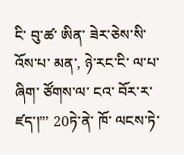ངི་ བུ་ཚ་ ཨིན་ ཟེར་ཅེས་སི་ འོས་པ་ མན་, ཉེ་རང་ངི་ ལ་པ་ཞིག་ ཙོགས་ལ་ ངའ་ བོར་ར་ ཛད་།”’ 20ཏེ་ནེ་ ཁོ་ ལངས་ཏེ་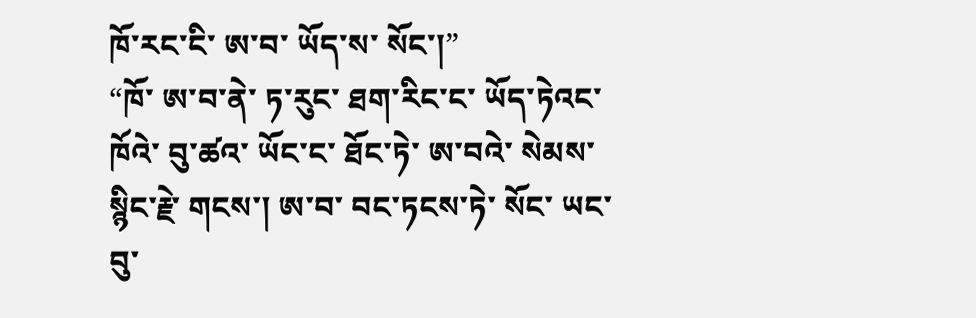ཁོ་རང་ངི་ ཨ་བ་ ཡོད་ས་ སོང་།”
“ཁོ་ ཨ་བ་ནེ་ ཏ་རུང་ ཐག་རིང་ང་ ཡོད་ཏེའང་ ཁོའེ་ བུ་ཚའ་ ཡོང་ང་ ཐོང་ཏེ་ ཨ་བའེ་ སེམས་ སྙིང་རྗེ་ གངས་། ཨ་བ་ བང་ཏངས་ཏེ་ སོང་ ཡང་ བུ་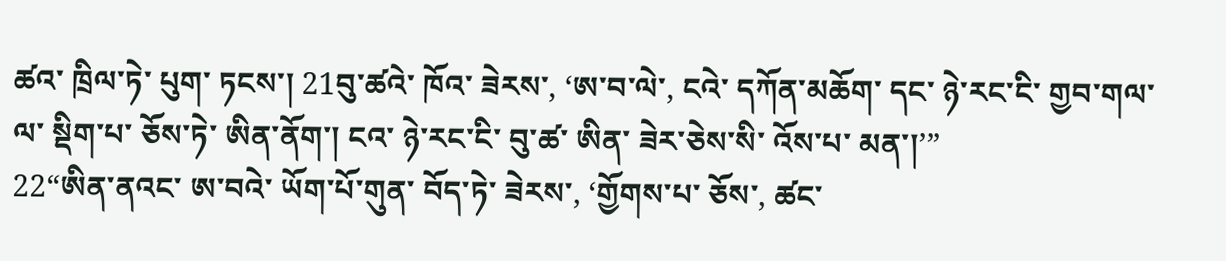ཚའ་ ཁྲིལ་ཏེ་ པུག་ ཏངས་། 21བུ་ཚའེ་ ཁོའ་ ཟེརས་, ‘ཨ་བ་ལེ་, ངའེ་ དཀོན་མཆོག་ དང་ ཉེ་རང་ངི་ གྱབ་གལ་ལ་ སྡིག་པ་ ཅོས་ཏེ་ ཨིན་ནོག་། ངའ་ ཉེ་རང་ངི་ བུ་ཚ་ ཨིན་ ཟེར་ཅེས་སི་ འོས་པ་ མན་།’”
22“ཨིན་ནའང་ ཨ་བའེ་ ཡོག་པོ་གུན་ བོད་ཏེ་ ཟེརས་, ‘གྱོགས་པ་ ཅོས་, ཚང་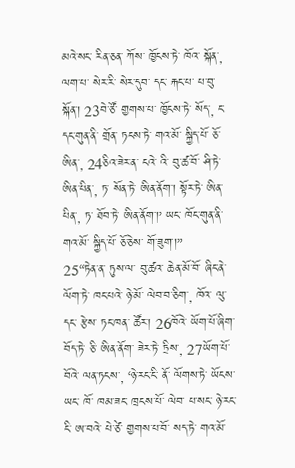མའེ་སང་ རིན་ཅན་ ཀོས་ ཁྱོངས་ཏེ་ ཁོའ་ སྐོན་, ལག་པ་ སེར་རི་ སེར་དུབ་ དང་ རྐང་པ་ པ་བུ་ སྐོན་། 23བེ་ཙོ་ གྱགས་པ་ ཁྱོངས་ཏེ་ སོད་, ང་དང་གུན་ནི་ གྲོན་ ཏངས་ཏེ་ གའ་མོ་ སྐྱིད་པོ་ ཅོ་ཨིན་, 24ཅིའ་ཟེར་ན་ ངའེ་ འི་ བུ་ཚ་བོ་ ཤི་ཏེ་ ཨིན་པིན་, ཏ་ སོན་ཏེ་ ཨིན་ནོག་། སྟོར་ཏེ་ ཨིན་པིན་, ཏ་ ཐོབ་ཏེ་ ཨིན་ནོག་།’ ཡང་ ཁོང་གུན་ནི་ གའ་མོ་ སྐྱིད་པོ་ ཅོ་ཅེས་ གོ་ཟུག་།”
25“ཏེན་ན་ ཏུས་ལ་ བུ་ཚའ་ ཆེན་མོ་བོ་ ཞིང་ནེ་ ལོག་ཏེ་ ཁང་པའེ་ ཉེ་མོ་ ལེབ་བ་ཅིག་, ཁོའ་ ལུ་ དང་ རྩེས་ ཏང་ཁན་ ཚོར་། 26ཁོའེ་ ཡོག་པོ་ཞིག་ བོད་ཏེ་ ཅི་ ཨིན་ནོག་ ཟེར་ཏེ་ ཏྲིས་, 27ཡོག་པོ་བོའེ་ ལན་ཏངས་, ‘ཉེ་རང་ངི་ ནོ་ ལོགས་ཏེ་ ཡོངས་ ཡང་ ཁོ་ ཁམ་ཟང་ ཁྲངས་པོ་ ལེབ་ པ་སང་ ཉེ་རང་ངི་ ཨ་བའེ་ པེ་ཙེ་ གྱགས་པ་བོ་ སད་ཏེ་ གའ་མོ་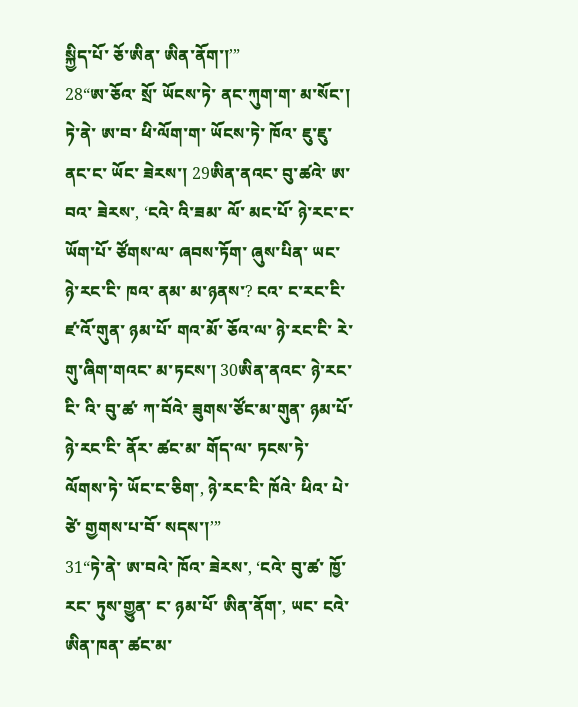སྐྱིད་པོ་ ཅོ་ཨིན་ ཨིན་ནོག་།’”
28“ཨ་ཅོའ་ སྲོ་ ཡོངས་ཏེ་ ནང་ཀུག་ག་ མ་སོང་། ཏེ་ནེ་ ཨ་བ་ ཕི་ལོག་ག་ ཡོངས་ཏེ་ ཁོའ་ ཇུ་ཇུ་ ནང་ང་ ཡོང་ ཟེརས་། 29ཨིན་ནའང་ བུ་ཚའེ་ ཨ་བའ་ ཟེརས་, ‘ངའེ་ འི་ཟམ་ ལོ་ མང་པོ་ ཉེ་རང་ང་ ཡོག་པོ་ ཙོགས་ལ་ ཞབས་ཏོག་ ཞུས་པིན་ ཡང་ ཉེ་རང་ངི་ ཁའ་ ནམ་ མ་ཉནས་? ངའ་ ང་རང་ངི་ ཛ་འོ་གུན་ ཉམ་པོ་ གའ་མོ་ ཅོའ་ལ་ ཉེ་རང་ངི་ རེ་གུ་ཞིག་གའང་ མ་ཏངས་། 30ཨིན་ནའང་ ཉེ་རང་ངི་ འི་ བུ་ཚ་ ཀ་བོའེ་ ཟུགས་ཙོང་མ་གུན་ ཉམ་པོ་ ཉེ་རང་ངི་ ནོར་ ཚང་མ་ གོད་ལ་ ཏངས་ཏེ་ ལོགས་ཏེ་ ཡོང་ང་ཅིག་, ཉེ་རང་ངི་ ཁོའེ་ ཕིའ་ པེ་ཙེ་ གྱགས་པ་བོ་ སདས་།’”
31“ཏེ་ནེ་ ཨ་བའེ་ ཁོའ་ ཟེརས་, ‘ངའེ་ བུ་ཚ་ ཁྱོ་རང་ ཏུས་གྱུན་ ང་ ཉམ་པོ་ ཨིན་ནོག་, ཡང་ ངའེ་ ཨིན་ཁན་ ཚང་མ་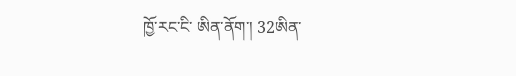ཁྱོ་རང་ངི་ ཨིན་ནོག་། 32ཨིན་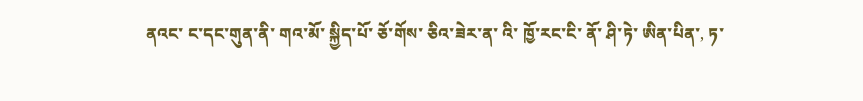ནའང་ ང་དང་གུན་ནི་ གའ་མོ་ སྐྱིད་པོ་ ཅོ་གོས་ ཅིའ་ཟེར་ན་ འི་ ཁྱོ་རང་ངི་ ནོ་ ཤི་ཏེ་ ཨིན་པིན་, ཏ་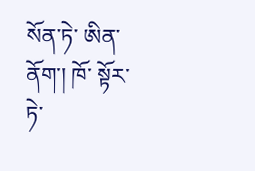སོན་ཏེ་ ཨིན་ནོག་། ཁོ་ སྟོར་ཏེ་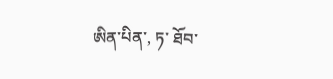ཨིན་པིན་, ཏ་ ཐོབ་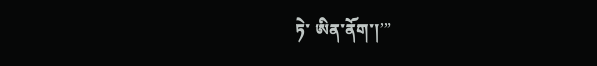ཏེ་ ཨིན་ནོག་།’”